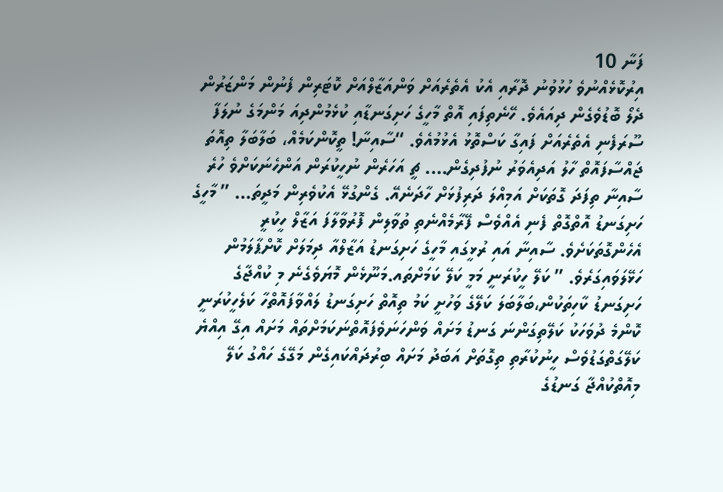ފަނާ 10
އިރުކޮޅެއްނުވެ ހުޅުވުނު ދޮރާއި އެކު އެތެރެއަށް ވަންއަޒާލްއަށް ކޮޓަރިން ފެނުން މަންޒަރުން ދެލޯ ބޮޑުވެގެން ދިއައެވެ. ހޭނެތިފައި އޮތް މާހީގެ ހަށިގަނޑާއި ކުޅެމުންދިއަ މަންމަގެ ނުލަފާ ސޫރަފެނި އެތެރެއަށް ފައިގާ ކަސްތޮޅު އެޅުމުއެވެ. “ސާއިނާ! ތީކޮންކަމެއް، ބަލާބަލާ ތިއޮތަ ޖައްސާފައޮތް ހާލު އަދިއެވަރު ނުފުދިގެން…. ޗީ އަހަރެން ނުހީކުރަން އަންހެނަކަށްވެ ހުރެ ސާއިނާ ތިފަދަ ގޮތަކަށް އަމިއްލަ ދަރިފުޅަށް ހާދަނެއޭ. ގެންގުޅޭ އެކުވެރިން މަދީތަ… ” މާހީގެ ހަށިގަނޑު އޮތްގޮތް ފެނި އެއްވެސް ފޭރާމެއްނެތި ތުވާލިން ފޮރުވާލާފަ އަޒާލް ހީކުރީ އެހެންގޮތަކަށެވެ. ސާއިނާ އައި ރުޅީގައި މާހީގެ ހަށިގަނޑު އަޒާލްއާ ދިމަލަށް ކޮށްޕާލަމުން ހަޅޭލަވައިގަރެވެ. ” ކަލޭ ހީކުރަނީ މަމީ ކަލޭ ކަމަށްތައ.މަނޫޅެން މޮޔަވެގެނެ މި ކުއްޖާގެ ހަށިގަނޑު ކާހިތަކުން،ބަލާބަލަ ކަލޭގެ ވަހުށީ ކަމު ތިއޮތް ހަށިގަނޑު ލައްވާފައޮތްހާ ކަލެހީކުރަނީ ކޮންމެ ދުވަހަކު ކަލޭތިގަންނަ ގަނޑު މަށައް ވަންހަނަވެފައޮތްނަކަމަށްތައް މަށައް އިގޭ އިއްޔެ ކަލޭގަތްގަޑުވެސް ހީނުކުރާތި ތިގޮތަށް އަބަދު މަށައް ބިރުދައްކައިގެން މަގޭގެ ހައްގު ކަލޭ މިއޮތްކުއްޖާ ގަނޑުގެ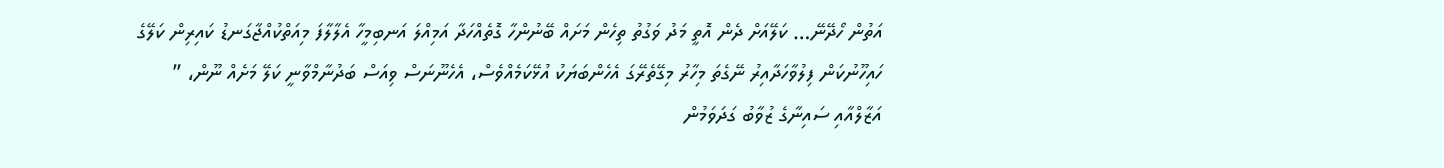އަތުން ހޯދޭނޭ… ކަލޭއަށް ދެން އޮތީ މަދު ވަގުތު ތިހެން މަށައް ބޭނުންހާ ގޮތެއްހަދާ އަމިއްލަ އަނބިމީހާ އެލާލާފަ މިއަތްކުއްޖާގަނޑު ކައިރިން ކަލޭގެ ހައިހޫނުކަން ފިލުވާހަދާއިރު ނޭގެތަ މިހާރު މިގޭތެރޭގަ އެހެންބަޔަކު އުޅޭކަމެއްވެސް، އެހެނޫނަސް ވިއަސް ބަދުނާމްވާނީ ކަލޭ މަށެއް ނޫން، ” އަޒާލްއާއި ސައިނާގެ ޒުވާބު ގަދަވަމުން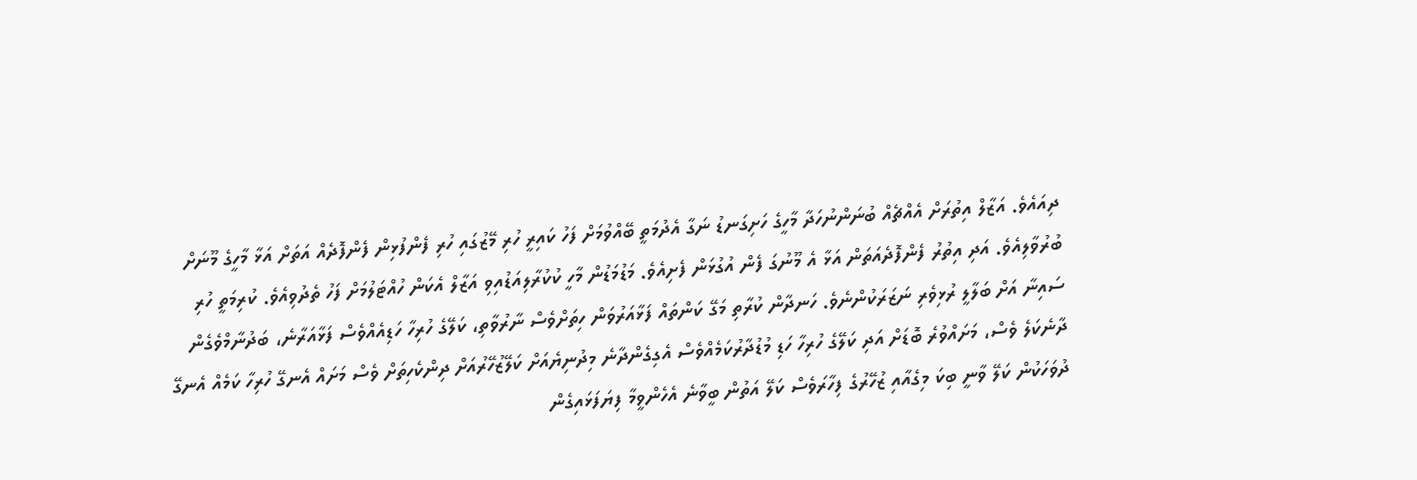ދިއައެވެ. އަޒާލް އިތުރަށް އެއްޗެއް ބުނަންނުހަދާ މާހީގެ ހަށިގަނޑު ނަގާ އެދުމަތީ ބޭއްވުމަށް ފަހު ކައިރީ ހުރި މޭޒުގައި ހުރި ފެންފުޅިން ފެންފޮދެއް އަތަށް އަޅާ މާހީގެ މޫނަށް ބުރުވާލިއެވެ. އަދި އިތުރު ފެންފޮދެއަތަން އަޅާ އެ މޫނުގަ ފެން އުގުޅަން ފެށިއެވެ. މަޑުމަޑުން މާހީ ކުކުރާލިއަޑުއިވި އަޒާލް އެކަން ހުއްޓަލުމަށް ފަހު ތެދުވިއެވެ. ކުރިމަތީ ހުރި ސައިނާ އަށް ބަލާލީ ރުޅިވެރި ނަޒަރަކުންނެވެ. ހަނދާން ކުރާތި މަގޭ ކަންތައް ފަޅާއަރުވަން ހިތަށްވެސް ނާރުވާތި، ކަލޭގެ ހުރިހާ ހަޑިއެއްވެސް ފަޅާއަރާނެ، ބަދުނާމްވެގެން ދާނެކަލެ ވެސް، މަށައްވުރެ ބޮޑަށް އަދި ކަލޭގެ ހުރިހާ ހަޑި މުޑުދާރުކަމެއްވެސް އެގިގެންދާނެ މިދުނިޔެއަށް ކަލޭޒުހޭރުއަށް ދިންކެހިތަށް ވެސް މަށައް އެނގޭ ހުރިހާ ކަމެއް އެނގޭ ދުވަހަކުން ކަލޭ ވާނީ ބިކަ މިގެއާއި ޒުހޭރުގެ ފިހާރަވެސް ކަލޭ އަތުން ބީވާނެ އެހެންވީމާ ފިޔަފަޅައިގެން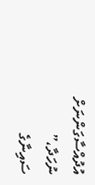އުދުއްސާގަންނަށް ނުހަދާ،” ސައިނާގެ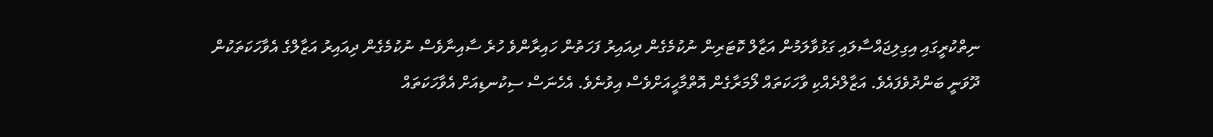ނިތްކުރީގައި އިގިލިޖައްސާލައި ގަޅުވާލަމުން އަޒާލް ކޮޓަރިން ނުކުމެގެން ދިއައިރު ފަހަތުން ހައިރާންވެ ހުރެ ސާއިނާވެސް ނުކުމެގެން ދިއައިރު އަޒާލްގެ އެވާހަކަތަކުން ދޫވަނީ ބަންދުވެފައެވެ. އަޒާލްދެއްކި ވާހަކަތައް ލޯމަރާގެން އޮތްމާހީއަށްވެސް އިވުނެވެ. އެހެނަސް ސިކުނޑިއަށް އެވާހަކަތައް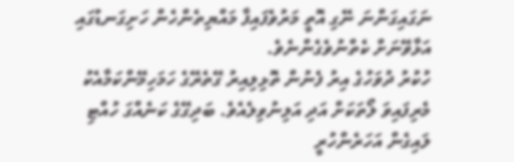ނަގައިގަންނަ ނޭގި އޮތީ މަރުވެފައިފާ މައްޔިތެންހެން ހަށިގަނޑުގައި އަޅާވޭނަށް ކެތްނުވެގެންނެވެ.
ހުކުރު ދުވަހުގެ އިރު ފެނުން ތޮޅިލިއިރު ގޭތެރޭގެ ހަމަހިމޭންކަމާއެކު މެރިފައިވަ ލޯތަކަށް އަދި އަލިނުވިލެއެވެ. ބަދިގޭގެ ކަނެއްގަ ހުއްޓި ލައިގެން އަހަރެންހުރީ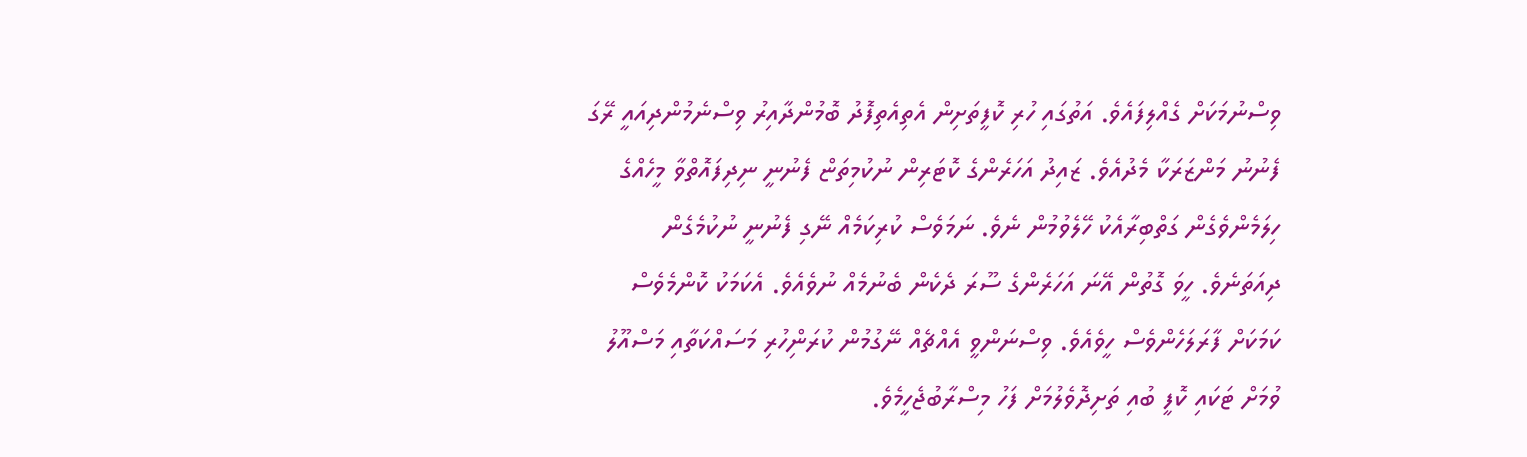ވިސްނުމަކަށް ގެއްލިފައެވެ. އަތުގައި ހުރި ކޮފީތަށިން އެތިއެތިފޮދު ބޮމުންދާއިރު ވިސްނެމުންދިއައީ ރޭގަ ފެނުނު މަންޒަރަކާ މެދުއެވެ. ޒައިދު އަހަރެންގެ ކޮޓަރިން ނުކުމިތަޏް ފެނުނީ ނިދިފައޮތްވާ މީހެއްގެ ހިލަމެންވެގެން ގަތްބިރާއެކު ހޭލެވުމުން ނެވެ. ނަމަވެސް ކުރިކަމެއް ނޭގި ފެނުނީ ނުކުމެގެން ދިއަތަނެވެ. ހީވަ ގޮތުން އޭނަ އަހަރެންގެ ސޫރަ ދެކެން ބެނުމެއް ނުވެއެވެ. އެކަމަކު ކޮންމެވެސް ކަމަކަށް ފާރަލަހެންވެސް ހީވެއެވެ. ވިސްނަންވީ އެއްޗެއް ނޭގުމުން ކުރަންިހުރި މަސައްކަތާއި މަސްއޫލު ވުމަށް ޓަކައި ކޮފީ ބުއި ތަށިދޮވެލުމަށް ފަހު މިސްރާބުޖެހީމެވެ.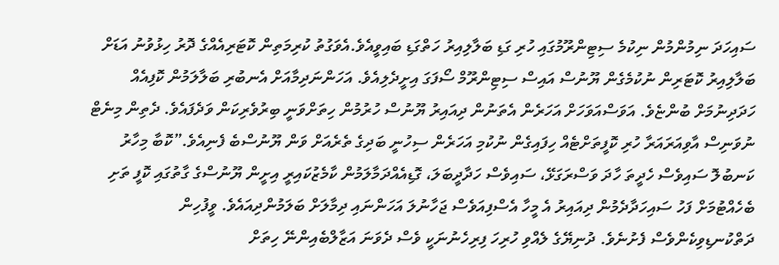ސައިހަދަ ނިމުންމުން ނިކުމެ ސިޓިންރޫމުގައި ހުރި ގަޑި ބަލާލިއިރު ހަތްގަޑި ބައިވީއެވެ.އެވަގުތު ކުރިމަތިން ކޮޓަރިއެއްގެ ދޮރު ހިޅުވުނު އަޑަށް ބަލާލިއިރު ކޮޓަރިން ނުކުމެގެން ޔޫނުސް އައިސް ސިޓިންރޫމް ސޯފަގަ އިށީދެލިއެވެ. އަހަންނަދިމާއަށް އެނބުރި ބަލާލަމުން ކޮފިއެއް ހަދަދިނުމަށް ބުންޏެވެ. އަވަސްއަވަހަށް އަހަރެން އެތަނުން ދިއައިރު ޔޫނުސް ހުރުމުން ހިތަށްވަނީ ބިރުވެރިކަން ވަދެފައެވެ. ދެތިން މިނެޓް ނުވަނިސް އާވިއަރައަރާ ހުރި ކޮފީތަށްޓެއް ހިފައިގެން ނުކުމި އަހަރެން ސިހުނީ ބަދިގެ ތެރެއަށް ވަން ޔޫނުސްބެ ފެނިއެވެ.”ކޮބާ މިހާރު ކަނބުލޮ ސައިވެސް ހެދީތަ ހާދަ ވަސްރަގަޅޭ، ސައިވެސް ހަދާދީބަލަ، ގޮޑިއެއްދަމާލަމުން ކާމެޒުކައިރީ އިށީން ޔޫނުސްގެ ގާތުގައި ކޮފީ ތަށި ބެހެއްޓުމަށް ފަހު ސައިހަދާދެމުން ދިއައިރު އެ މީހާ އެސްފިއަވެސް ޖަހާނުލަ އަހަންނައި ދިމާލަށް ބަލަމުންދިއައެވެ. ވީފުހިން ދަތްކުނޑިވިކެންވެސް ފެށުނެވެ. ދުނިޔޭގެ ލެއްވި ހުރިހަ ފިރިހެނުނަކީ ވެސް ދެވަނަ އަޒާލްބެއިންނޭ ހިތަށް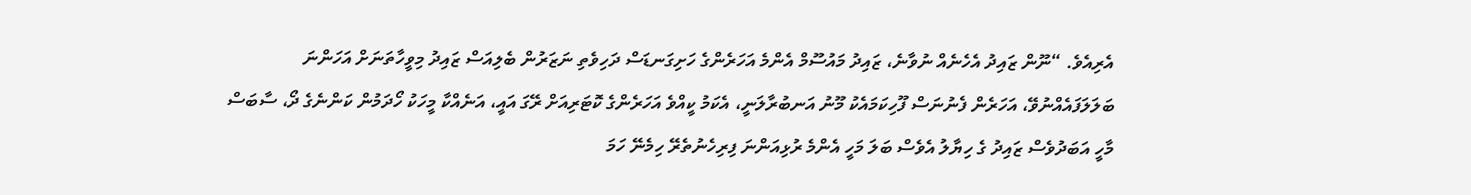އެރިއެވެ. “ނޫން ޒައިދު އެހެނެއް ނުވާނެ، ޒައިދު މައުސޫމް އެންމެ އަހަރެންގެ ހަށިގަނޑަސް ދަހިވެތި ނަޒަރުން ބެލިއަސް ޒައިދު މިވީހާތަނަށް އަހަންނަ ބަލަލަފައެއްނުވޭ، އަހަރެން ފެނުނަސް ފޫހިކަމައެކު މޫނު އަނބުރާލަނީ، އެކަމު ކީއްވެ އަހަރެންގެ ކޮޓަރިއަށް ރޭގަ އައީ، އަނެއްކާ މީހަކު ހޯދަމުން ކަންނެގެ ދޯ، ސާބަސް މާހީ އަބަދުވެސް ޒައިދު ގެ ހިޔާލު އެވެސް ބަލަ މަހީ އެންމެ ރުޅިއަންނަ ފިރިހެނުތެރޭ ހިމެނޭ ހަމަ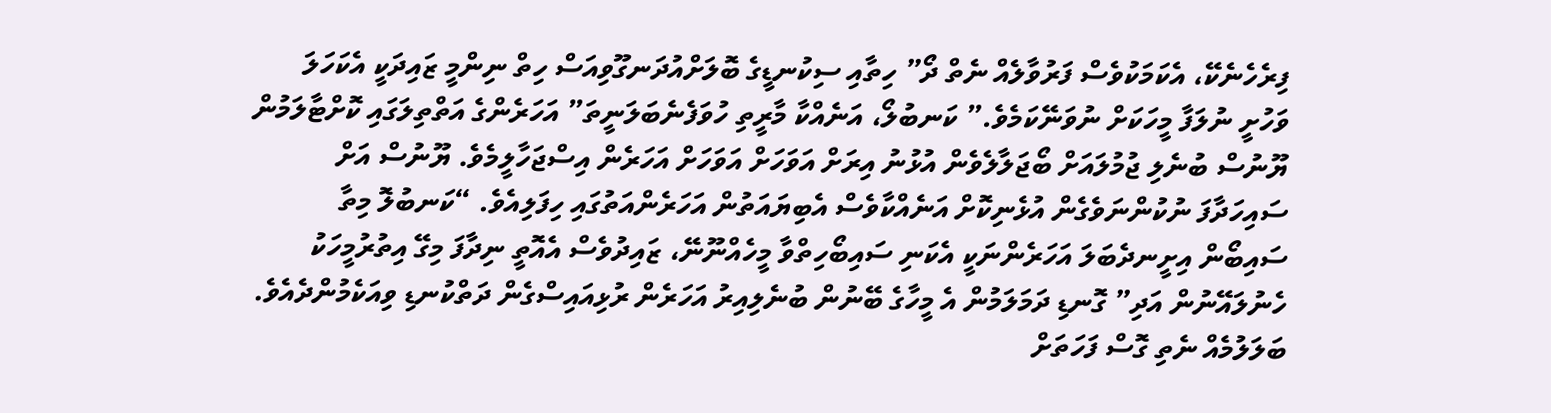ފިރެހެނެކޭ، އެކަމަކުވެސް ފަރުވާލެއް ނެތް ދޯ” ހިތާއި ސިކުނޑީގެ ބޮލަށްއުދަނގޫވިއަސް ހިތް ނިންމީ ޒައިދަކީ އެކަހަލަ ވަހުށީ ނުލަފާ މީހަކަށް ނުވަނޭކަމެވެ.” ކަނބުލޯ، އަނެއްކާ މާރީތި ހުވަފެނެބަލަނީތަ” އަހަރެންގެ އަތްތިލަގައި ކޮށްޓާލަމުން ޔޫނުސް ބުނެލި ޖުމުލައަށް ބޯޖަލާލެވެން އުޅުނު އިރަށް އަވަހަށް އަވަހަށް އަހަރެން އިސްޖަހާލީމެވެ. ޔޫނުސް އަށް ސައިހަދާފަ ނުކުންނަވެގެން އުޅެނިކޮށް އަނެއްކާވެސް އެބިޔައަތުން އަހަރެންއަތުގައި ހިފަލިއެވެ. “ކަނބުލޮ މިތާ ސައިބޯން އިށީނދެބަލަ އަހަރެންނަކީ އެކަނި ސައިބޯހިތްވާ މީހެއްނޫނޭ، ޒައިދުވެސް އެއޮތީ ނިދާފަ މިގޭ އިތުރުމީހަކު ހެނުލައޭނުން އަދި” ގޮނޑި ދަމަލަމުން އެ މީހާގެ ބޭނުން ބުނެލިއިރު އަހަރެން ރުޅިއައިސްގެން ދަތްކުނޑި ވިއަކެމުންދެއެވެ. ބަލަލުމެއް ނެތި ގޮސް ފަހަތަށް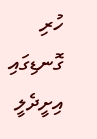ހުރި ގޮނޑިގައި އިށީދެލީ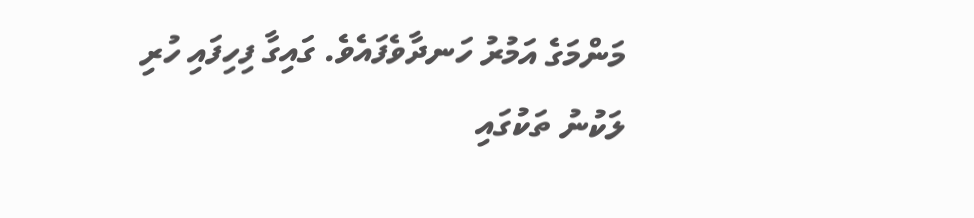މަންމަގެ އަމުރު ހަނދާވެފައެވެ. ގައިގާ ފިހިފައި ހުރި ލަކުނު ތަކުގައި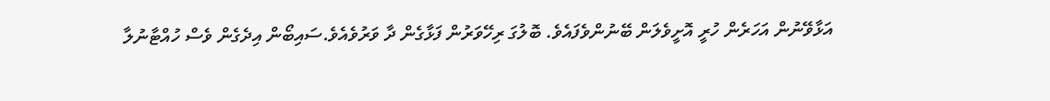އަޅާވޭނުން އަހަރެން ހުރީ އޮށީވެލަން ބޭނުންވެފައެވެ. ބޮލުގަ ރިހޭވަރުން ފަޅާގެން ދާ ވަރުވެއެވެ.ސައިބޯން އިދެގެން ވެސް ހުއްޓާނުލާ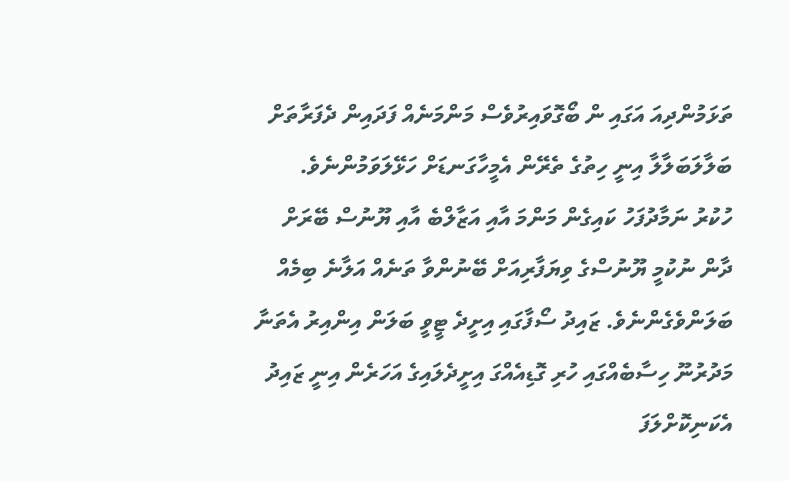ތަޅަމުންދިއަ އަގައި ން ބޯގޮވައިރުވެސް މަންމަނެއް ފަދައިން ދެފަރާތަށް ބަލާލަބަލާލާ އިނީ ހިތުގެ ތެރޭން އެމީހާގަނޑަށް ހަޅޭލަވަމުންނެވެ.
ހުކުރު ނަމާދުފަހު ކައިގެން މަންމަ އާއި އަޒާލްބެ އާއި ޔޫނުސް ބޭރަށް ދާން ނުކުމީ ޔޫނުސްގެ ވިޔަފާރިއަށް ބޭނުންވާ ތަނެއް އަލާނެ ބިމެއް ބަލަންވެގެންނެވެ. ޒައިދު ސޯފާގައި އިށީދެ ޓީވީ ބަލަން އިންއިރު އެތަނާ މަދުރުނޫ ހިސާބެއްގައި ހުރި ގޮޑިއެއްގަ އިށީދެލައިގެ އަހަރެން އިނީ ޒައިދު އެކަނިކޮށްލަފަ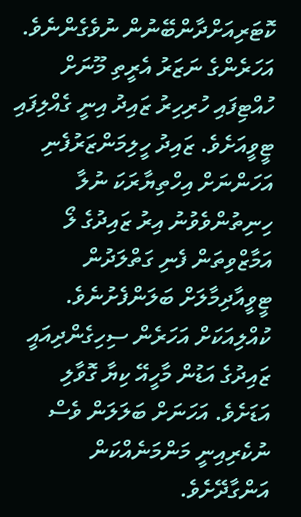ކޮޓަރިއަށްދާންބޭނުން ނުވެގެންނެވެ. އަހަރެންގެ ނަޒަރު އެރީތި މޫނަށް ހުއްޓިފައި ހުރިހިރު ޒައިދު އިނީ ގެއްލިފައި ޓީވީއަށެވެ. ޒައިދު ހީލިމަންޒަރުފެނި އަހަންނަށް އިހްތިޔާރަކަ ނުލާ ހިނިތުންވެވުނު އިރު ޒައިދުގެ ލޯ އަމާޒްވިތަން ފެނި ގަތްލަދުން ޓީވީއާދިމާލަށް ބަލަންފެށުނެވެ. ކުއްލިއަކަށް އަހަރެން ސިހިގެންދިއައީ ޒައިދުގެ އަޑުން މާހީއޭ ކިޔާ ގޮވާލި އަޑަށެވެ. އަހަނަށް ބަލަލަން ވެސް ނުކެރިއިނީ މަންމަނެއްކަން އަންގާދޭށެވެ.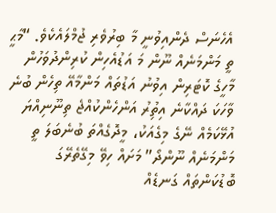އެހެނަސް ދެންއިވުނީ މާ ބިރުވެރި ޖުމްލައެކެވެ. “މާޙީ ތީ މަންމަނެއް ނޫން މަ އަޑުއެހިން ކުރިންދުވަހުން މާހީގެ ކޮޓަރިން އިވުނު އަޑުތައް މަންމާއޭ ތިހެން ބުނެ ވާހަކަ ދައްކާނެ އިތުިރު އަންހެންކުއްޖެ ތިނޫނިއްޔަ އުޅޭކަމެއް ނޭގެ މިގެއަކު، މީދޮގެއްތަ ބުނެބަލަ ތީ މަންމަނެއް ނޫންދޯ” މަށައް ހިވޭ މިގޭތެރޭގަ ބޮޑުކަންތައް ގަނޑެއް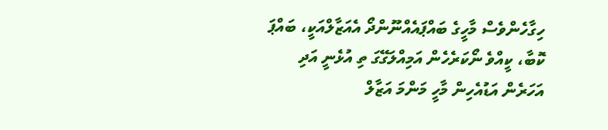ހިގާހެންވެސް މާހީގެ ބައްޕައެއްނޫންދޯ އެއަޒާލްއަކީ، ބައްޕަ ކޮބާ، ކީއްވެ ނޯކަރެހެން އަމިއްލަގޭގަ ތި އުޅެނީ އަދި އަހަރެން އަޑުއެހިން މާހީ މަންމަ އަޒާލް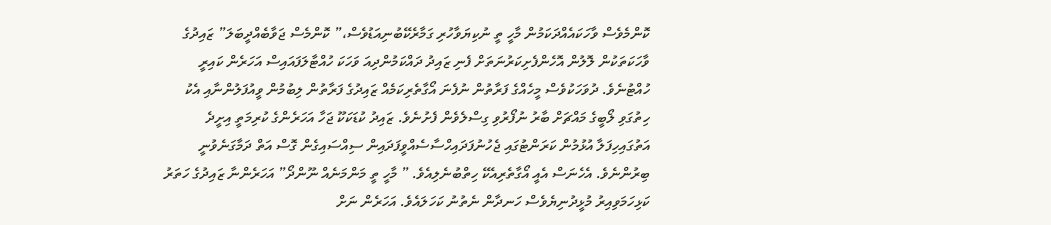ކޮންމެވެސް ވާހަކައެއްދަކަމުން މާހީ ތީ ނުކިޔަވާހުރި ގަމާރެކޭބުނިއަޑުވެސް،” ކޮންމެސް ޖަވާބެއްދީބަލަ” ޒައިދުގެ ވާހަކަތަކުން ލޮލުން އޮހެންފެށިކަރުނަތަށް ފެނި ޒައިދު ދައްކަމުންދިއަ ވަހަކަ ހުއްޓާލަފައައިސް އަހަރެން ކައިރީ ހުއްޓުނެވެ. ދުވަހަކުވެސް މީހެއްގެ ފަރާތުން ނުފެނަ އޯގާތެރިކަމެއް ޒައިދުގެ ފަރާތުން ލިބުމުން ވީއުފަލުންނާއި އެކު ހިތުގަވި ލޯބީގެ މައްޗަށް ބާރު ނުފޯރުވި ގިސްލެވެން ފެށުނެވެ. ޒައިދު ކުޑަކަކޫ ޖަހާ އަހަރެންގެ ކުރިމަތީ އިށީދެ އަތުގައިހިފަލާ އުޅުމުން ކަރަންޓުގައި ޖެހުނުފަދައިހްސާސެއްވީފަދައިން ސިއްސައިގެން ގޮސް އަތް ދަމާގަނެވުނީ ބިރުންނެވެ. އެހެނަސް އެއީ އޯގާތެރިއެކޭ ހިތްބުނެލިއެވެ. ” މާހީ ތީ މަންމަނެއް ނޫންދޯ” އަހަރެންނާ ޒައިދުގެ ހަތަރު ކަޅިހަމަވިއިރު މުޅީދުނިޔެވެސް ހަނދާން ނެތުނު ކަހަލައެވެ. އަހަރެން ނަށް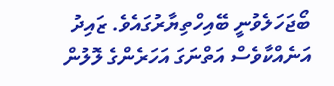ބޯޖަހަލެވުނީ ބޭއިހްތިޔާރުގައެވެ. ޒައިދު އަނެއްކާވެސް އަތްނަގަ އަހަރެންގެ ލޮލުން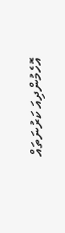އޮހެމުންދިއަ ކަރުނަތައް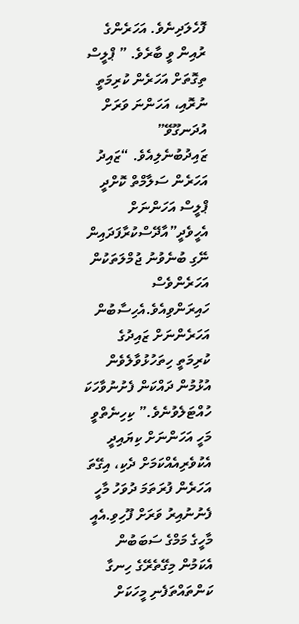ފޮހެލަދިނެވެ. އަހަރެންގެ ރުއިން ވީ ބާރެވެ. ” ޕްލީސް ތިގޮތަށް އަހަރެން ކުރިމަތީ ނުރޮއި، އަހަންނަ ވަރަށް އުދަނގޫވޭ” ޒައިދުބުނެލިއެވެ. “ޒައިދު އަހަރެން ސަލާމްތް ކޮށްދީ ޕްލީސް އަހަންނަށް އެހީވެދީ”އާދޭސްކުރާފަދައިން ނޭގި ބުނެވުނު ޖުމްލަތަކުން އަހަރެންވެސް ހައިރަންވިއެވެ.އެހިސާބުން އަހަރެންނަށް ޒައިދުގެ ކުރިމަތީ ހިތަހުޅުވާލެވެން އުޅުމުން ދައްކަން ފެށުނުވާހަކަ ހުއްޓަލެވުނެވެ.” ކިހިނެތްވީ މަހީ އަހަންނަށް ކިޔައިދީ އެކުވެރިއެއްކަމަށް ދެކި، އިގޭތަ އަހަރެން ފުރަތަމަ ދުވަހު މާހީ ފެނުނުއިރު ވަރަށް ފޫހިވި.އެއީ މާހީގެ މަމްގެ ސަބަބުން އެކަމުން މިގޭތެރޭގެ ހިނގާ ކަންތައްތަފެނި މީހަކަށް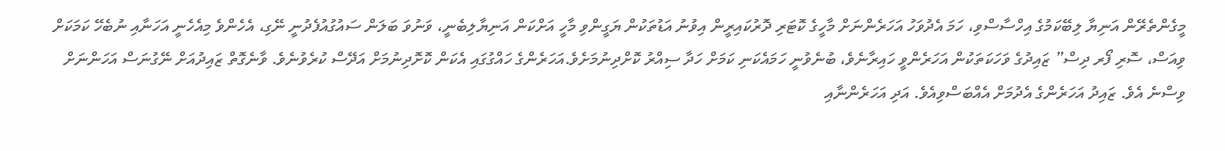މީގެންތެރޭން އަނިޔާ ލިބޭކަމުގެ އިހްސާސްވި، ހަމަ އެދުވަހު އަހަރެންނަށް މާހީގެ ކޮޓަރި ދޮރުކައިރީން އިވުނު އަޑުތަކުން ޔަގީންވި މާހީ އަށްކަން އަނިޔާލިބެނީ، ވަނުވަ ބަލަން ސައުގުއުފެދުނީ ނޭގި، އެހެންވެ މިއެހެނީ އަހަނާއި ނުބެހޭ ކަމަކަށް ވިއަސް، ސޮރި ފޯރ ދިސް” ޒައިދުގެ ވަހަކަތަކުން އަހަރެންވީ ހައިރާނެވެ، ބުނެވުނީ ހަމައެކަނި ކަމަށް ހަދާ ސިއްރު ކޮށްދިނުމަށެވެ.އަހަރެންގެ ހައްގުގައި އެކަން ކޮށޮދިނުމަށް އަދޭސް ކުރެވުނެވެ. ވާނެގޮތް ޒައިދުއަށް ނޭގުނަސް އަހަންނަށް ވިސްނެ އެވެ. ޒައިދު އަހަރެންގެ އެދުމަށް އެއްބަސްވިއެވެ. އަދި އަހަރެންނާއި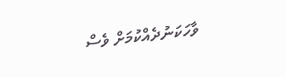ވާހަކަނުދެއްކުމަށް ވެސް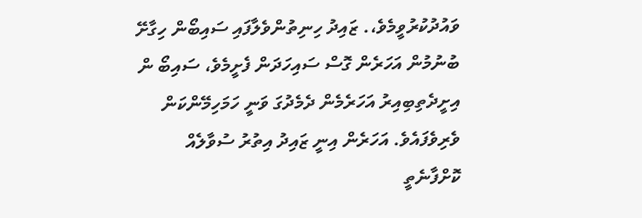ވައުދުކުރުވީމެވެ،. ޒައިދު ހިނިތުންވެލާފައި ސައިބޯން ހިގާށޭ ބުނުމުން އަހަރެން ގޮސް ސައިހަދަން ފެށީމެވެ، ސައިބޯ ން އިށީދެތިބިއިރު އަހަރެމެން ދެމެދުގަ ވަނީ ހަމަހިމޭންކަން ވެރިވެފައެވެ. އަހަރެން އިނީ ޒައިދު އިތުރު ސުވާލެއް ކޮށްފާނެތީ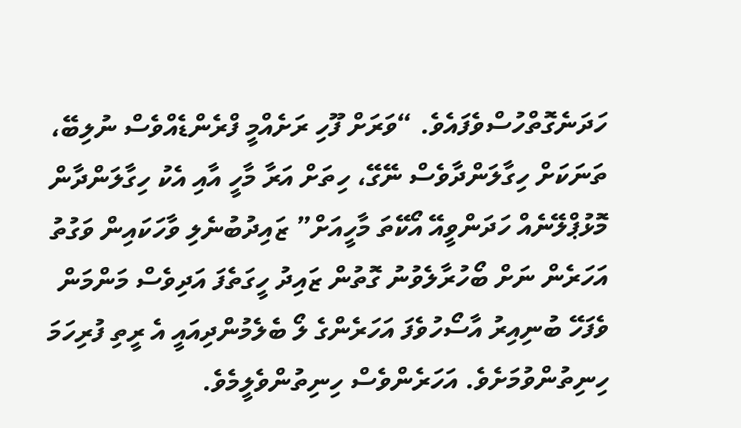ހަދަނެގޮތްހުސްވެފައެވެ. “ވަރަށް ފޫހި ރަށެއްމީ ފްރެންޑެއްވެސް ނުލިބޭ، ތަނަކަށް ހިގާލަންދާވެސް ނޭގޭ، ހިތަށް އަރާ މާހީ އާއި އެކު ހިގާލަންދާން މޮޅުޕްލޭނެއް ހަދަންވީއޭ އޯކޭތަ މާހީއަށް” ޒައިދުބުނެލި ވާހަކައިން ވަގުތު އަހަރެން ނަށް ބޯހުރާލެވުނު ގޮތުން ޒައިދު ހީގަތެފަ އަދިވެސް މަންމަން ވެފަހޭ ބުނިއިރު އާސޯހުވެފަ އަހަރެންގެ ލޯ ބެލެމުންދިއައީ އެ ރީތި ފުރިހަމަ ހިނިތުންވުމަށެވެ. އަހަރެންވެސް ހިނިތުންވެލީމެވެ.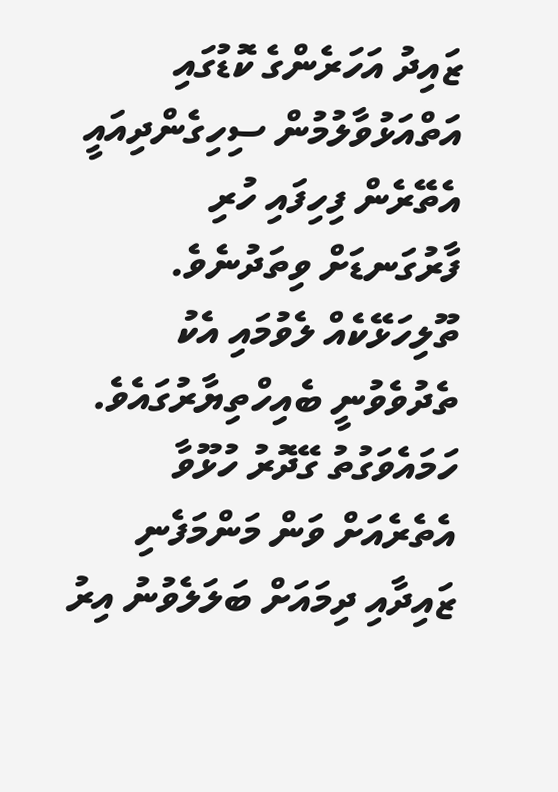ޒައިދު އަހަރެންގެ ކޮޑުގައި އަތްއަޅުވާލުމުން ސިހިގެންދިއައީ އެތޭރެން ފިހިފައި ހުރި ފާރުގަނޑަށް ވިތަދުނެވެ. ތޫލިހަޅޭކެއް ލެވުމައި އެކު ތެދުވެވުނީ ބެއިހްތިޔާރުގައެވެ. ހަމައެވަގުތު ގޭދޮރު ހުޅޫވާ އެތެރެއަށް ވަން މަންމަފެނި ޒައިދާއި ދިމައަށް ބަލަލެވުނު އިރު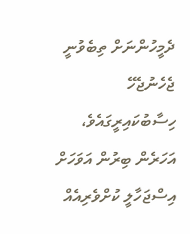ދެމީހުންނަށް ތިބެވުނީ ޖެހެނުޖެހޭ ހިސާބުކައިރީގައެވެ، އަހަރެން ބިރުން އަވަހަށް އިސްޖަހާލީ ކުށްވެރިއެއް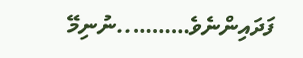ފަދައިންނެވެ………..ނުނިމޭ